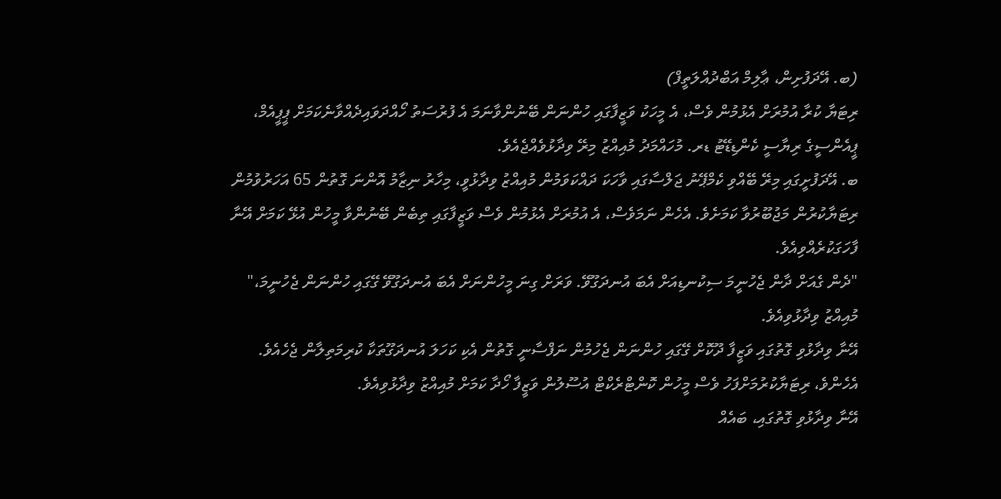(ބ. އޭދަފުށިން، ޢާލިމް އަބްދުއްލަތީފް)
ރިޓަޔާ ކުރާ އުމުރަށް އެޅުމުން ވެސް، އެ މީހަކު ވަޒީފާގައި ހުންނަން ބޭނުންވާނަމަ އެ ފުރުސަތު ހޯއްދަވައިދެއްވާނެކަމަށް ޕީޕީއެމް، ޕީއެންސީގެ ރިޔާސީ ކެންޑިޑޭޓު ޑރ. މުހައްމަދު މުއިއްޒު މިރޭ ވިދާޅުވެއްޖެއެވެ.
ބ. އޭދަފުށީގައި މިރޭ ބޭއްވި ކެމްޕޭނު ޖަލްސާގައި ވާހަކަ ދައްކަވަމުން މުއިއްޒު ވިދާޅުވީ، މިހާރު ނިޒާމު އޮންނަ ގޮތުން 65 އަހަރުވުމުން ރިޓަޔާކުރުން މަޖުބޫރުވާ ކަމަށެވެ. އެހެން ނަމަވެސް، އެ އުމުރަށް އެޅުމުން ވެސް ވަޒީފާގައި ތިބެން ބޭނުންވާ މީހުން އުޅޭ ކަމަށް އޭނާ ފާހަގަކުރެއްވިއެވެ.
"ދެން ގެއަށް ދާން ޖެހުނީމަ ސިކުނޑިއަށް އެބަ އުނދަގޫވޭ. ވަރަށް ގިނަ މީހުންނަށް އެބަ އުނދަގޫވޭ ގޭގައި ހުންނަން ޖެހުނީމަ،" މުއިއްޒު ވިދާޅުވިއެވެ.
އޭނާ ވިދާޅުވި ގޮތުގައި ވަޒީފާ ދޫކޮށް ގޭގައި ހުންނަން ޖެހުމުން ނަފްސާނީ ގޮތުން އެކި ކަހަލަ އުނދަގޫތަކާ ކުރިމަތިލާން ޖެހެއެވެ. އެހެންވެ، ރިޓަޔާކުރުމަށްފަހު ވެސް މީހުން ކޮންޓްރެކްޓް އުސޫލުން ވަޒީފާ ހޯދާ ކަމަށް މުއިއްޒު ވިދާޅުވިއެވެ.
އޭނާ ވިދާޅުވި ގޮތުގައި، ބައެއް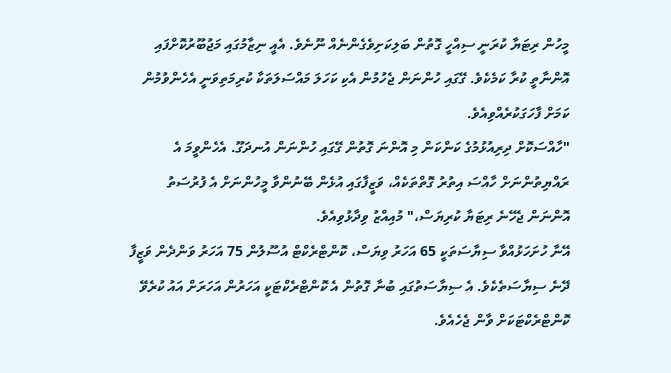މީހުން ރިޓަޔާ ކުރަނީ ސިއްހީ ގޮތުން ބަލިކަށިވެގެންނެއް ނޫނެވެ. އެއީ ނިޒާމުގައި މަޖުބޫރުކޮށްފައި އޮންނާތީ ކުރާ ކަމެކެވެ. ގޭގައި ހުންނަން ޖެހުމުން އެކި ކަހަލަ މައްސަލަތަކާ ކުރިމަތިވަނީ އެހެންވުމުން ކަމަށް ފާހަގަކުރެއްވިއެވެ.
"ހާއްސަކޮށް ދިރިއުޅުމުގެ ކަންކަން މި އޮންނަ ގޮތުން ގޭގައި ހުންނަން އުނދަގޫ. އެހެންވީމަ އެ ރައްޔިތުންނަށް ހާއްސަ އިތުރު ގޮތްތަކެއް، ވަޒީފާގައި އުޅެން ބޭނުންވާ މީހުންނަށް އެ ފުރުސަތު އޮންނަން ޖެހޭނެ ރިޓަޔާ ކުރިޔަސް،" މުއިއްޒު ވިދާޅުވިއެވެ.
އޭނާ ހުށަހަޅުއްވާ ސިޔާސަތަކީ 65 އަހަރު ވިޔަސް، ކޮންޓްރެކްޓް އުސޫލުން 75 އަހަރު ވަންދެން ވަޒީފާ ދޭނެ ސިޔާސަތެކެވެ. އެ ސިޔާސަތުގައި ބުނާ ގޮތުން އެ ކޮންޓްރެކްޓަކީ އަހަރުން އަހަރަށް އައު ކުރެވޭ ކޮންޓްރެކްޓަކަށް ވާން ޖެހެއެވެ.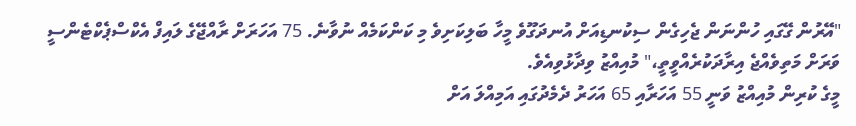"އޭރުން ގޭގައި ހުންނަން ޖެހިގެން ސިކުނޑިއަށް އުނދަގޫވެ މީހާ ބަލިކަށިވެ މި ކަންކަމެއް ނުވާނެ. 75 އަހަރަށް ރާއްޖޭގެ ލައިފް އެކްސްޕެކްޓެންސީ ވަރަށް މަތިވެއްޖެ އިރާދަކުރެއްވީތީ،" މުއިއްޒު ވިދާޅުވިއެވެ.
މީގެ ކުރިން މުއިއްޒު ވަނީ 55 އަހަރާއި 65 އަހަރު ދެމެދުގައި އަމިއްލަ އަށް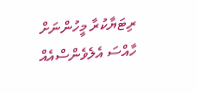ރިޓަޔާކުރާ މީހުންނަށް ހާއްސަ އެލެވެންސްއެއް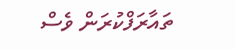ތައާރަފްކުރަން ވެސް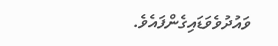ވައުދުވެވަޑައިގެންފައެވެ.